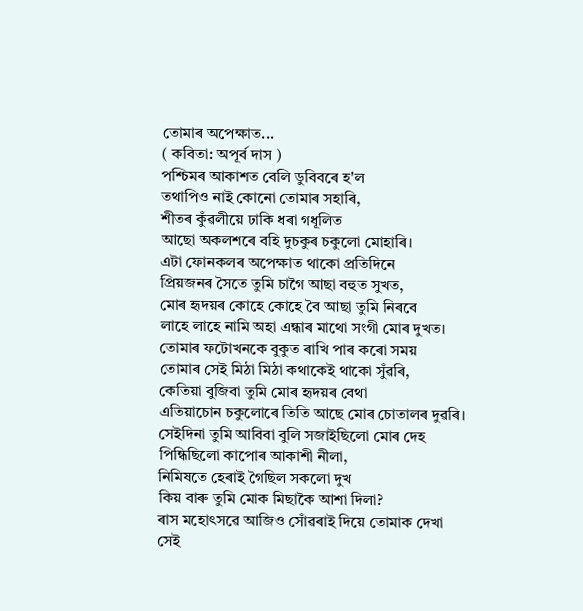তোমাৰ অপেক্ষাত...
( কবিতা: অপূৰ্ব দাস )
পশ্চিমৰ আকাশত বেলি ডুবিবৰে হ'ল
তথাপিও নাই কোনো তোমাৰ সহাৰি,
শীতৰ কুঁৱলীয়ে ঢাকি ধৰা গধূলিত
আছো অকলশৰে বহি দুচকুৰ চকুলো মোহাৰি।
এটা ফোনকলৰ অপেক্ষাত থাকো প্ৰতিদিনে
প্ৰিয়জনৰ সৈতে তুমি চাগৈ আছা বহুত সুখত,
মোৰ হৃদয়ৰ কোহে কোহে বৈ আছা তুমি নিৰবে
লাহে লাহে নামি অহা এন্ধাৰ মাথো সংগী মোৰ দুখত।
তোমাৰ ফটোখনকে বুকুত ৰাখি পাৰ কৰো সময়
তোমাৰ সেই মিঠা মিঠা কথাকেই থাকো সুঁৱৰি,
কেতিয়া বুজিবা তুমি মোৰ হৃদয়ৰ বেথা
এতিয়াচোন চকুলোৰে তিতি আছে মোৰ চোতালৰ দুৱৰি।
সেইদিনা তুমি আবিবা বুলি সজাইছিলো মোৰ দেহ
পিন্ধিছিলো কাপোৰ আকাশী নীলা,
নিমিষতে হেৰাই গৈছিল সকলো দুখ
কিয় বাৰু তুমি মোক মিছাকৈ আশা দিলা?
ৰাস মহোৎসৱে আজিও সোঁৱৰাই দিয়ে তোমাক দেখা
সেই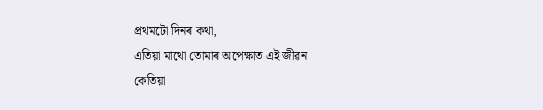প্ৰথমটো দিনৰ কথা,
এতিয়া মাথো তোমাৰ অপেক্ষাত এই জীৱন
কেতিয়া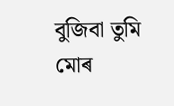বুজিবা তুমি মোৰ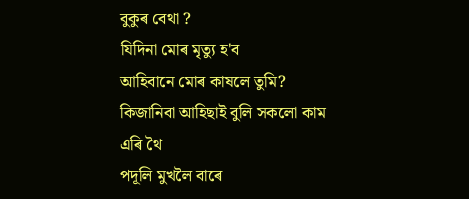বুকুৰ বেথা ?
যিদিনা মোৰ মৃত্যু হ'ব
আহিবানে মোৰ কাষলে তুমি?
কিজানিবা আহিছাই বুলি সকলো কাম এৰি থৈ
পদূলি মুখলৈ বাৰে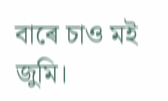বাৰে চাও মই জুমি।